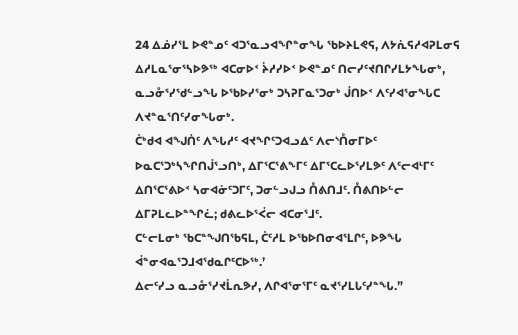24 ᐃᓅᓯᕐᒪ ᐅᕙᓐᓄᑦ ᐊᑐᕐᓇᓗᐊᖏᓐᓂᖓ ᖃᐅᔨᒪᕙᕋ, ᐱᔭᕇᕋᓱᐊᕈᒪᓂᕋ ᐃᓱᒪᓇᕐᓂᕐᓴᐅᕗᖅ ᐊᑕᓂᐅᑉ ᔩᓱᓯᐅᑉ ᐅᕙᓐᓄᑦ ᑎᓕᓯᑦᔪᑎᒋᓯᒪᔭᖓᓂᒃ, ᓇᓗᓁᕐᓯᖁᓪᓗᖓ ᐅᖃᐅᓯᕐᓂᒃ ᑐᓴᕈᒥᓇᕐᑐᓂᒃ ᒎᑎᐅᑉ ᐱᑦᓯᐊᕐᓂᖓᑕ ᐱᔪᓐᓇᕐᑎᑦᓯᓂᖓᓂᒃ.
ᑖᒃᑯᐊ ᐊᖑᑏᑦ ᐱᖓᓱᑦ ᐊᔪᖏᑦᑐᐊᓗᐃᑦ ᐱᓕᔅᑍᓂᒥᐅᑦ ᐅᓇᑕᕐᑐᒃᓴᖏᑎᒎᕐᓗᑎᒃ, ᐃᒥᕐᑕᕐᕕᖕᒥᑦ ᐃᒥᕐᑕᓚᐅᕐᓯᒪᕗᑦ ᐱᑦᓕᐊᒻᒥᑦ ᐃᑎᕐᑕᕐᕕᐅᑉ ᓴᓂᐊᓃᑦᑐᒥᑦ, ᑐᓂᓪᓗᒍᓗ ᑍᕕᑎᒧᑦ. ᑍᕕᑎᐅᓪᓕ ᐃᒥᕈᒪᓚᐅᓐᖏᓛ; ᑯᕕᓚᐅᕐᐹᓕ ᐊᑕᓂᕐᒧᑦ.
ᑕᓪᓕᒪᓂᒃ ᖃᑕᓐᖑᑎᖃᕋᒪ, ᑖᑦᓱᒪ ᐅᖃᐅᑎᓂᐊᕐᒪᒋᑦ, ᐅᕗᖓ ᐋᓐᓂᐊᓇᕐᑐᒧᐊᖁᓇᒋᑦᑕᐅᖅ.’
ᐃᓕᑦᓯᓗ ᓇᓗᓁᕐᓯᔪᒫᕆᕗᓯ, ᐱᒋᐊᕐᓂᕐᒥᑦ ᓇᔪᕐᓯᒪᒐᑦᓯᓐᖓ.”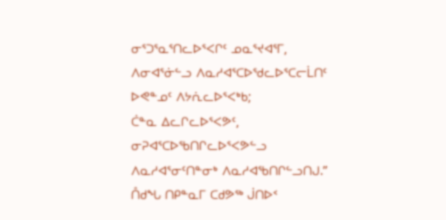ᓂᕐᑐᕐᓇᕐᑎᓚᐅᕐᐸᒋᑦ ᓄᓇᕐᔪᐊᕐᒥ, ᐱᓂᐊᕐᓃᓪᓗ ᐱᓇᓱᐊᕐᑕᐅᖁᓚᐅᕐᑕᓕᒫᑎᑦ ᐅᕙᓐᓄᑦ ᐱᔭᕇᓚᐅᕐᐸᒃᑲ;
ᑖᓐᓇ ᐃᓚᒋᓚᐅᕐᐸᕗᑦ, ᓂᕈᐊᕐᑕᐅᖃᑎᒋᓚᐅᕐᐸᕗᓪᓗ ᐱᓇᓱᐊᕐᓂᑦᑎᓐᓂᒃ ᐱᓇᓱᐊᖃᑎᒋᓪᓗᑎᒍ.”
ᑍᑯᖓ ᑎᑭᓐᓇᒥ ᑕᑯᕗᖅ ᒎᑎᐅᑉ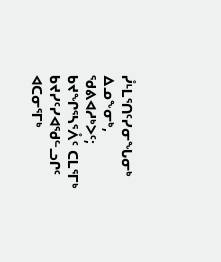ᓮᒻᒪᕐᑎᑦᓯᓂᖓᓂᒃ ᐃᓄᖕᓂᒃ, ᖁᕕᐊᓱᒃᐳᑦ; ᑲᔪᖏᕐᓴᕐᐰᑦ ᑕᒪᕐᒥᒃ ᑲᔪᓯᑦᓯᐊᖁᓪᓗᒋᑦ ᐊᑕᓂᕐᒥᒃ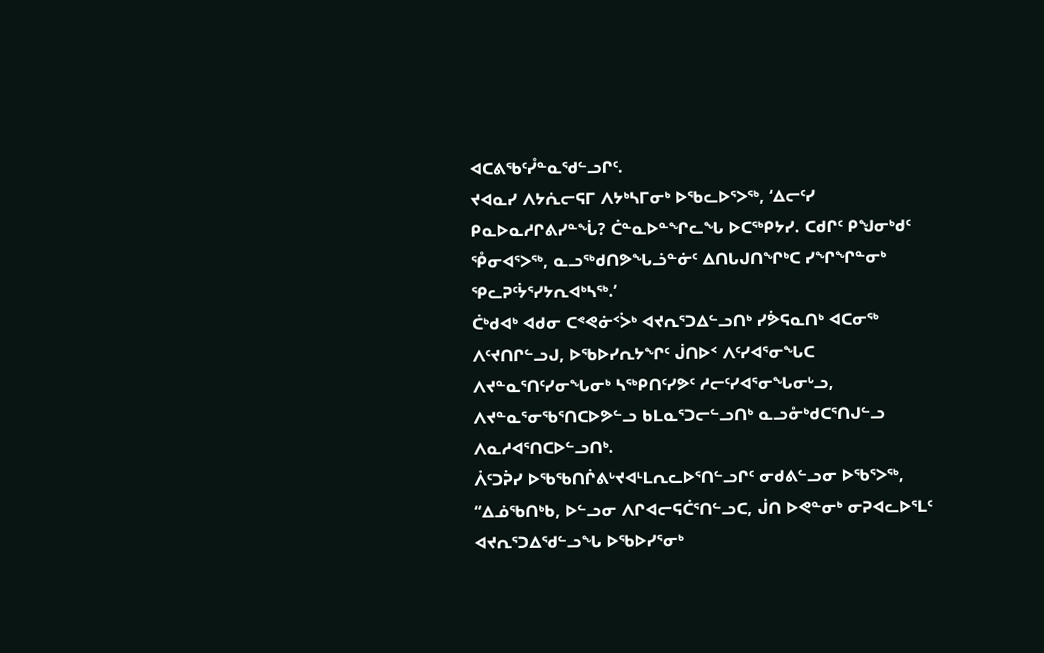ᐊᑕᕕᖃᑦᓮᓐᓇᖁᓪᓗᒋᑦ.
ᔪᐊᓇᓯ ᐱᔭᕇᓕᕋᒥ ᐱᔭᒃᓴᒥᓂᒃ ᐅᖃᓚᐅᕐᐳᖅ, ‘ᐃᓕᑦᓯ ᑭᓇᐅᓇᓱᒋᕕᓯᓐᖔ? ᑖᓐᓇᐅᓐᖏᓚᖓ ᐅᑕᖅᑭᔭᓯ. ᑕᑯᒋᑦ ᑭᖑᓂᒃᑯᑦ ᕾᓂᐊᕐᐳᖅ, ᓇᓗᖅᑯᑎᕗᖓᓘᓐᓃᑦ ᐃᑎᒐᒍᑎᖏᒃᑕ ᓯᖏᖏᓐᓂᒃ ᕿᓚᕈᑦᔮᕐᓯᔭᕆᐊᒃᓴᖅ.’
ᑖᒃᑯᐊᒃ ᐊᑯᓂ ᑕᕝᕙᓃᑉᐴᒃ ᐊᔪᕆᕐᑐᐃᓪᓗᑎᒃ ᓯᕘᕋᓇᑎᒃ ᐊᑕᓂᖅ ᐱᑦᔪᑎᒋᓪᓗᒍ, ᐅᖃᐅᓯᕆᔭᖏᑦ ᒎᑎᐅᑉ ᐱᑦᓯᐊᕐᓂᖓᑕ ᐱᔪᓐᓇᕐᑎᑦᓯᓂᖓᓂᒃ ᓴᖅᑭᑎᑦᓯᕗᑦ ᓱᓕᑦᓯᐊᕐᓂᖓᓂᒡᓗ, ᐱᔪᓐᓇᕐᓂᖃᕐᑎᑕᐅᕗᓪᓗ ᑲᒪᓇᕐᑐᓕᓪᓗᑎᒃ ᓇᓗᓁᒃᑯᑕᕐᑎᒍᓪᓗ ᐱᓇᓱᐊᕐᑎᑕᐅᓪᓗᑎᒃ.
ᐲᑦᑐᕉᓯ ᐅᖃᖃᑎᒌᕕᒡᔪᐊᒻᒪᕆᓚᐅᕐᑎᓪᓗᒋᑦ ᓂᑯᕕᓪᓗᓂ ᐅᖃᕐᐳᖅ, “ᐃᓅᖃᑎᒃᑲ, ᐅᓪᓗᓂ ᐱᒋᐊᓕᕋᑖᕐᑎᓪᓗᑕ, ᒎᑎ ᐅᕙᓐᓂᒃ ᓂᕈᐊᓚᐅᕐᒪᑦ ᐊᔪᕆᕐᑐᐃᖁᓪᓗᖓ ᐅᖃᐅᓯᕐᓂᒃ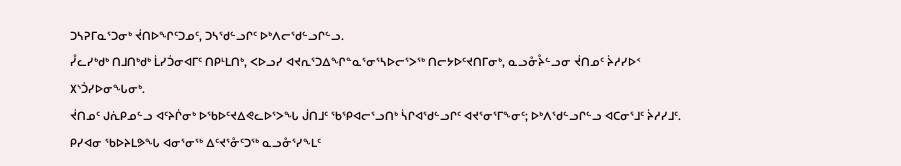ᑐᓴᕈᒥᓇᕐᑐᓂᒃ ᔫᑎᐅᖏᑦᑐᓄᑦ, ᑐᓴᖁᓪᓗᒋᑦ ᐅᒃᐱᓕᖁᓪᓗᒋᓪᓗ.
ᓮᓚᓯᒃᑯᒃ ᑎᒧᑎᒃᑯᒃ ᒫᓯᑑᓂᐊᒥᑦ ᑎᑭᒻᒪᑎᒃ, ᐸᐅᓗᓯ ᐊᔪᕆᕐᑐᐃᖏᓐᓇᕐᓂᕐᓴᐅᓕᕐᐳᖅ ᑎᓕᔭᐅᑦᔪᑎᒥᓂᒃ, ᓇᓗᓁᔧᓪᓗᓂ ᔫᑎᓄᑦ ᔩᓱᓯᐅᑉ ᙭ᔅᑑᓯᐅᓂᖓᓂᒃ.
ᔫᑎᓄᑦ ᒍᕇᑭᓄᓪᓗ ᐊᑦᔨᒌᓂᒃ ᐅᖃᐅᑦᔪᐃᕙᓚᐅᕐᐳᖓ ᒎᑎᒧᑦ ᖃᕿᐊᓕᕐᓗᑎᒃ ᓵᒋᐊᖁᓪᓗᒋᑦ ᐊᔪᕐᓂᕐᒥᖕᓂᑦ; ᐅᒃᐱᖁᓪᓗᒋᓪᓗ ᐊᑕᓂᕐᒧᑦ ᔩᓱᓯᒧᑦ.
ᑭᓯᐊᓂ ᖃᐅᔨᒪᕗᖓ ᐊᓂᕐᓂᖅ ᐃᑦᔪᕐᓁᑦᑐᖅ ᓇᓗᓁᕐᓯᖕᒪᑦ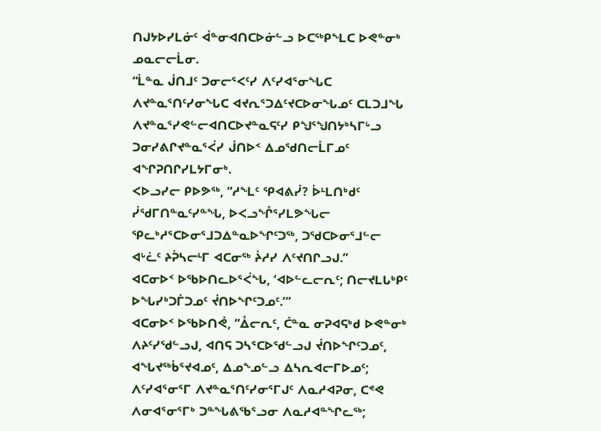ᑎᒍᔭᐅᓯᒪᓃᑦ ᐋᓐᓂᐊᑎᑕᐅᓃᓪᓗ ᐅᑕᖅᑭᖕᒪᑕ ᐅᕙᓐᓂᒃ ᓄᓇᓕᓕᒫᓂ.
“ᒫᓐᓇ ᒎᑎᒧᑦ ᑐᓂᓕᕐᐸᑦᓯ ᐱᑦᓯᐊᕐᓂᖓᑕ ᐱᔪᓐᓇᕐᑎᑦᓯᓂᖓᑕ ᐊᔪᕆᕐᑐᐃᑦᔪᑕᐅᓂᖓᓄᑦ ᑕᒪᑐᒧᖓ ᐱᔪᓐᓇᕐᓯᕙᓪᓕᐊᑎᑕᐅᔪᓐᓇᕋᑦᓯ ᑭᖑᕐᖑᑎᔭᒃᓴᒥᒡᓗ ᑐᓂᓯᕕᒋᔪᓐᓇᕐᐹᓯ ᒎᑎᐅᑉ ᐃᓄᖁᑎᓕᒫᒥᓄᑦ ᐊᖏᕈᑎᒋᓯᒪᔭᒥᓂᒃ.
ᐸᐅᓗᓯᓕ ᑭᐅᕗᖅ, “ᓱᖕᒪᑦ ᕿᐊᕕᓰ? ᐆᒻᒪᑎᒃᑯᑦ ᓰᖁᒥᑎᓐᓇᑦᓯᓐᖓ, ᐅᐸᓗᖕᒊᕐᓯᒪᕗᖓᓕ ᕿᓚᒃᓱᕐᑕᐅᓂᕐᒧᑐᐃᓐᓇᐅᖏᑦᑐᖅ, ᑐᖁᑕᐅᓂᕐᒧᓪᓕ ᐊᒡᓛᑦ ᔨᕉᓴᓕᒻᒥ ᐊᑕᓂᖅ ᔩᓱᓯ ᐱᑦᔪᑎᒋᓗᒍ.”
ᐊᑕᓂᐅᑉ ᐅᖃᐅᑎᓚᐅᕐᐹᖓ, ‘ᐊᐅᓪᓚᓕᕆᑦ; ᑎᓕᔪᒪᒐᒃᑭᑦ ᐅᖓᓯᒃᑐᒦᑐᓄᑦ ᔫᑎᐅᖏᑦᑐᓄᑦ.’”
ᐊᑕᓂᐅᑉ ᐅᖃᐅᑎᕚ, “ᐂᓕᕆᑦ, ᑖᓐᓇ ᓂᕈᐊᕋᒃᑯ ᐅᕙᓐᓂᒃ ᐱᔨᑦᓯᖁᓪᓗᒍ, ᐊᑎᕋ ᑐᓴᕐᑕᐅᖁᓪᓗᒍ ᔫᑎᐅᖏᑦᑐᓄᑦ, ᐊᖓᔪᖅᑳᕐᔪᐊᓄᑦ, ᐃᓄᖕᓄᓪᓗ ᐃᓴᕆᐊᓕᒥᐅᓄᑦ;
ᐱᑦᓯᐊᕐᓂᕐᒥ ᐱᔪᓐᓇᕐᑎᑦᓯᓂᕐᒥᒍᑦ ᐱᓇᓱᐊᕈᓂ, ᑕᕝᕙ ᐱᓂᐊᕐᓂᕐᒥᒃ ᑐᓐᖓᕕᖃᕐᓗᓂ ᐱᓇᓱᐊᓐᖏᓚᖅ;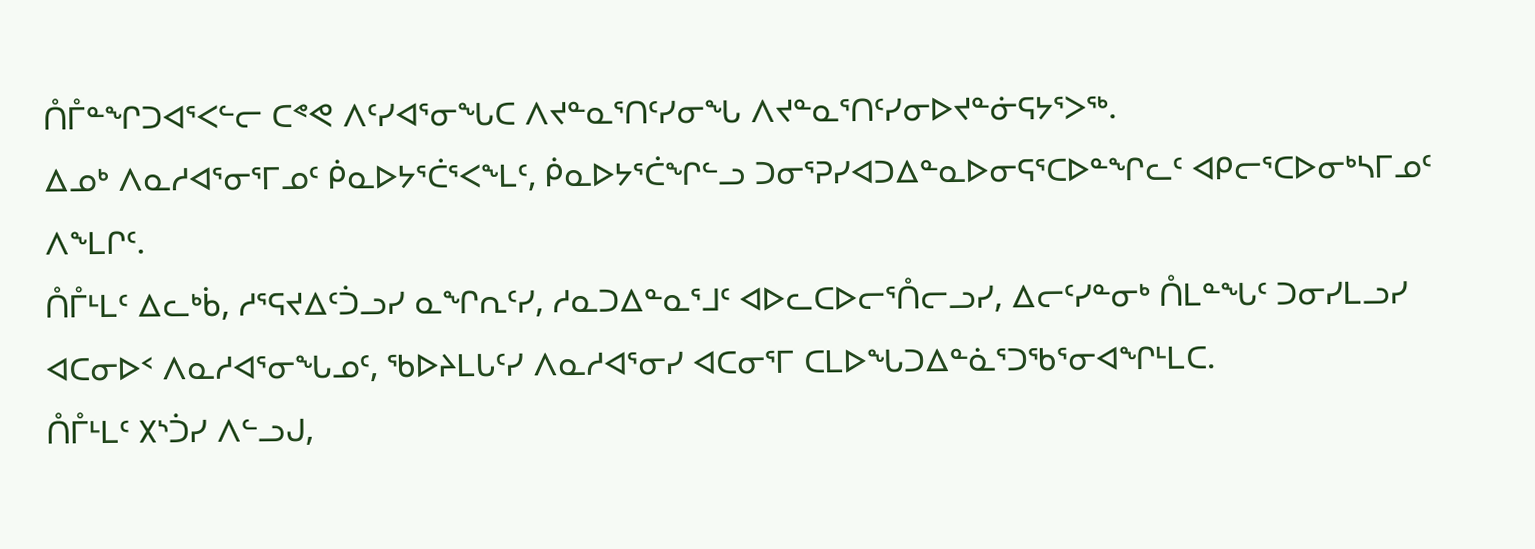ᑍᒤᓐᖏᑐᐊᕐᐸᓪᓕ ᑕᕝᕙ ᐱᑦᓯᐊᕐᓂᖓᑕ ᐱᔪᓐᓇᕐᑎᑦᓯᓂᖓ ᐱᔪᓐᓇᕐᑎᑦᓯᓂᐅᔪᓐᓃᕋᔭᕐᐳᖅ.
ᐃᓄᒃ ᐱᓇᓱᐊᕐᓂᕐᒥᓄᑦ ᑮᓇᐅᔭᕐᑖᕐᐸᖕᒪᑦ, ᑮᓇᐅᔭᕐᑖᖏᓪᓗ ᑐᓂᕐᕈᓯᐊᑐᐃᓐᓇᐅᓂᕋᕐᑕᐅᓐᖏᓚᑦ ᐊᑭᓕᕐᑕᐅᓂᒃᓴᒥᓄᑦ ᐱᖕᒪᒋᑦ.
ᑍᒤᒻᒪᑦ ᐃᓚᒃᑳ, ᓱᕐᕋᔪᐃᑦᑑᓗᓯ ᓇᖏᕆᑦᓯ, ᓱᓇᑐᐃᓐᓇᕐᒧᑦ ᐊᐅᓚᑕᐅᓕᕐᑍᓕᓗᓯ, ᐃᓕᑦᓯᓐᓂᒃ ᑍᒪᓐᖓᑦ ᑐᓂᓯᒪᓗᓯ ᐊᑕᓂᐅᑉ ᐱᓇᓱᐊᕐᓂᖓᓄᑦ, ᖃᐅᔨᒪᒐᑦᓯ ᐱᓇᓱᐊᕐᓂᓯ ᐊᑕᓂᕐᒥ ᑕᒪᐅᖓᑐᐃᓐᓈᕐᑐᖃᕐᓂᐊᖏᒻᒪᑕ.
ᑍᒤᒻᒪᑦ ᙭ᔅᑑᓯ ᐱᓪᓗᒍ,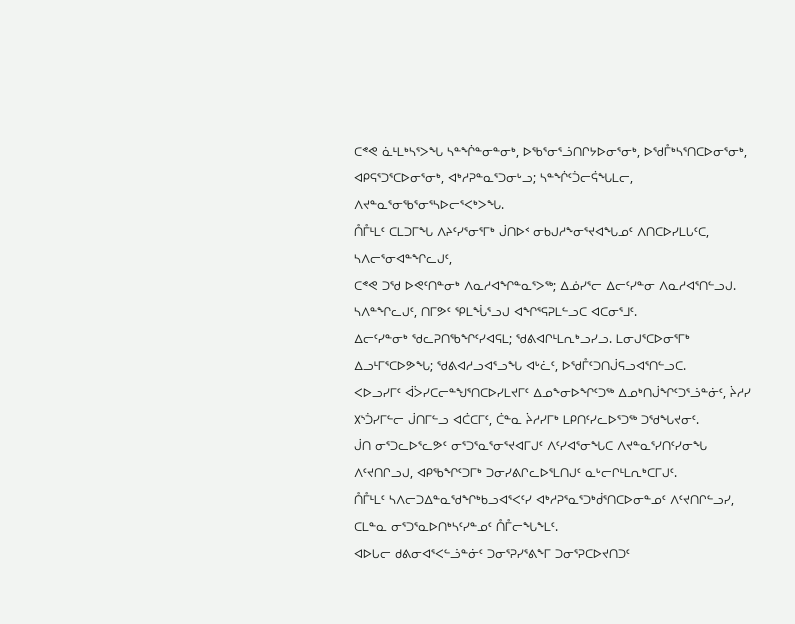ᑕᕝᕙ ᓈᒻᒪᒃᓴᕐᐳᖓ ᓴᓐᖐᓐᓂᓐᓂᒃ, ᐅᖃᕐᓂᕐᓘᑎᒋᔭᐅᓂᕐᓂᒃ, ᐅᖁᒤᒃᓴᕐᑎᑕᐅᓂᕐᓂᒃ, ᐊᑭᕋᕐᑐᕐᑕᐅᓂᕐᓂᒃ, ᐊᒃᓱᕈᓐᓇᕐᑐᓂᒡᓗ; ᓴᓐᖐᑦᑑᓕᕌᖓᒪᓕ, ᐱᔪᓐᓇᕐᓂᖃᕐᓂᕐᓴᐅᓕᕐᐸᒃᐳᖓ.
ᑍᒤᒻᒪᑦ ᑕᒪᑐᒥᖓ ᐱᔨᑦᓯᕐᓂᕐᒥᒃ ᒎᑎᐅᑉ ᓂᑲᒍᓱᖕᓂᕐᔪᐊᖓᓄᑦ ᐱᑎᑕᐅᓯᒪᒐᑦᑕ, ᓴᐱᓕᕐᓂᐊᓐᖏᓚᒍᑦ,
ᑕᕝᕙ ᑐᖁ ᐅᕙᑦᑎᓐᓂᒃ ᐱᓇᓱᐊᖏᓐᓇᕐᐳᖅ; ᐃᓅᓯᕐᓕ ᐃᓕᑦᓯᓐᓂ ᐱᓇᓱᐊᕐᑎᓪᓗᒍ.
ᓴᐱᓐᖏᓚᒍᑦ, ᑎᒥᕗᑦ ᕿᒪᖔᕐᓗᒍ ᐊᖏᕐᕋᕈᒪᓪᓗᑕ ᐊᑕᓂᕐᒧᑦ.
ᐃᓕᑦᓯᓐᓂᒃ ᖁᓚᕈᑎᖃᖏᑦᓯᐊᕋᒪ; ᖁᕕᐊᒋᒻᒪᕆᒃᓗᓯᓗ. ᒪᓂᒍᕐᑕᐅᓂᕐᒥᒃ ᐃᓗᒻᒥᕐᑕᐅᕗᖓ; ᖁᕕᐊᓱᓗᐊᕐᓗᖓ ᐊᒡᓛᑦ, ᐅᖁᒤᑦᑐᑎᒎᕋᓗᐊᕐᑎᓪᓗᑕ.
ᐸᐅᓗᓯᒥᑦ ᐋᐴᓯᑕᓕᓐᖑᕐᑎᑕᐅᓯᒪᔪᒥᑦ ᐃᓄᖕᓂᐅᖏᑦᑐᖅ ᐃᓄᒃᑎᒎᖏᑦᑐᕐᓘᓐᓃᑦ, ᔩᓱᓯ ᙭ᔅᑑᓯᒥᓪᓕ ᒎᑎᒥᓪᓗ ᐊᑖᑕᒥᑦ, ᑖᓐᓇ ᔩᓱᓯᒥᒃ ᒪᑭᑎᑦᓯᓚᐅᕐᑐᖅ ᑐᖁᖓᔪᓂᑦ.
ᒎᑎ ᓂᕐᑐᓚᐅᕐᓚᕗᑦ ᓂᕐᑐᕐᓇᕐᓂᕐᔪᐊᒥᒍᑦ ᐱᑦᓯᐊᕐᓂᖓᑕ ᐱᔪᓐᓇᕐᓯᑎᑦᓯᓂᖓ ᐱᑦᔪᑎᒋᓗᒍ, ᐊᑭᖃᖏᑦᑐᒥᒃ ᑐᓂᓯᕕᒋᓚᐅᕐᒪᑎᒍᑦ ᓇᒡᓕᒋᒻᒪᕆᒃᑕᒥᒍᑦ.
ᑍᒤᒻᒪᑦ ᓴᐱᓕᑐᐃᓐᓇᖁᖏᒃᑲᓗᐊᕐᐸᑦᓯ ᐊᒃᓱᕈᕐᓇᕐᑐᒃᑰᕐᑎᑕᐅᓂᓐᓄᑦ ᐱᑦᔪᑎᒋᓪᓗᓯ, ᑕᒪᓐᓇ ᓂᕐᑐᕐᓇᐅᑎᒃᓴᑦᓯᓐᓄᑦ ᑍᒤᓕᖓᖕᒪᑦ.
ᐊᐅᒐᓕ ᑯᕕᓂᐊᕐᐸᓪᓘᓐᓃᑦ ᑐᓂᕐᕈᓯᕐᕕᖕᒥ ᑐᓂᕐᕈᑕᐅᔪᑎᑐᑦ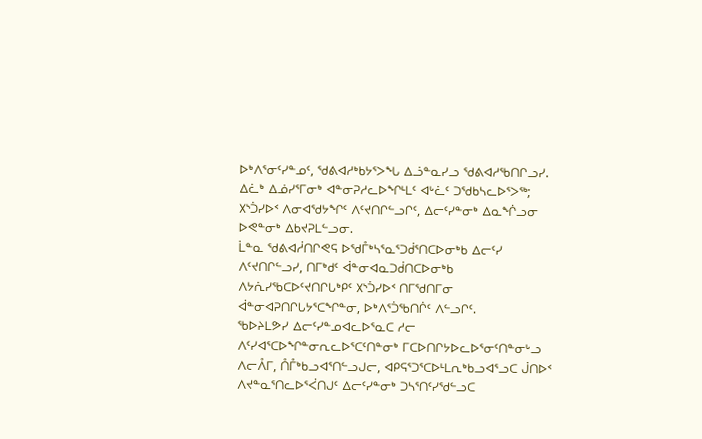ᐅᒃᐱᕐᓂᑦᓯᓐᓄᑦ, ᖁᕕᐊᓱᒃᑲᔭᕐᐳᖓ ᐃᓘᓐᓇᓯᓗ ᖁᕕᐊᓱᖃᑎᒋᓗᓯ.
ᐃᓛᒃ ᐃᓅᓯᕐᒥᓂᒃ ᐊᓐᓂᕈᓱᓚᐅᖏᒻᒪᑦ ᐊᒡᓛᑦ ᑐᖁᑲᓴᓚᐅᕐᐳᖅ; ᙭ᔅᑑᓯᐅᑉ ᐱᓂᐊᖁᔭᖏᑦ ᐱᑦᔪᑎᒋᓪᓗᒋᑦ, ᐃᓕᑦᓯᓐᓂᒃ ᐃᓇᖐᓗᓂ ᐅᕙᓐᓂᒃ ᐃᑲᔪᕈᒪᓪᓗᓂ.
ᒫᓐᓇ ᖁᕕᐊᓲᑎᒋᕙᕋ ᐅᖁᒤᒃᓴᕐᓇᕐᑐᑰᕐᑎᑕᐅᓂᒃᑲ ᐃᓕᑦᓯ ᐱᑦᔪᑎᒋᓪᓗᓯ, ᑎᒥᒃᑯᑦ ᐋᓐᓂᐊᓇᑐᑰᑎᑕᐅᓂᒃᑲ ᐱᔭᕇᓯᖃᑕᐅᑦᔪᑎᒋᒐᒃᑭᑦ ᙭ᔅᑑᓯᐅᑉ ᑎᒥᖁᑎᒥᓂ ᐋᓐᓂᐊᕈᑎᒋᒐᔭᕐᑕᖏᓐᓂ, ᐅᒃᐱᕐᑑᖃᑎᒌᑦ ᐱᓪᓗᒋᑦ.
ᖃᐅᔨᒪᕗᓯ ᐃᓕᑦᓯᓐᓄᐊᓚᐅᕐᓇᑕ ᓱᓕ ᐱᑦᓯᐊᕐᑕᐅᖏᓐᓂᕆᓚᐅᕐᑕᑦᑎᓐᓂᒃ ᒥᑕᐅᑎᒋᔭᐅᓚᐅᕐᓂᑦᑎᓐᓂᒡᓗ ᐱᓕᐰᒥ, ᑍᒤᒃᑲᓗᐊᕐᑎᓪᓗᒍᓕ, ᐊᑭᕋᕐᑐᕐᑕᐅᒻᒪᕆᒃᑲᓗᐊᕐᓗᑕ ᒎᑎᐅᑉ ᐱᔪᓐᓇᕐᑎᓚᐅᕐᐹᑎᒍᑦ ᐃᓕᑦᓯᓐᓂᒃ ᑐᓴᕐᑎᑦᓯᖁᓪᓗᑕ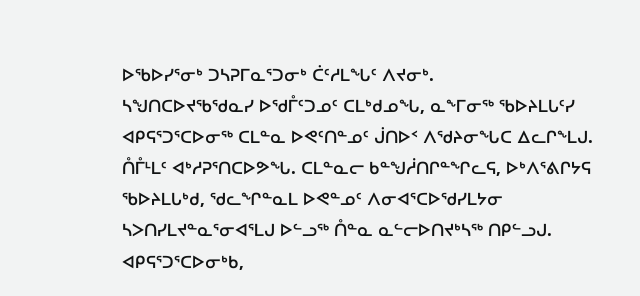ᐅᖃᐅᓯᕐᓂᒃ ᑐᓴᕈᒥᓇᕐᑐᓂᒃ ᑖᑦᓱᒪᖓᑦ ᐱᔪᓂᒃ.
ᓴᖑᑎᑕᐅᔪᖃᖁᓇᓯ ᐅᖁᒤᑦᑐᓄᑦ ᑕᒪᒃᑯᓄᖓ, ᓇᖕᒥᓂᖅ ᖃᐅᔨᒪᒐᑦᓯ ᐊᑭᕋᕐᑐᕐᑕᐅᓂᖅ ᑕᒪᓐᓇ ᐅᕙᑦᑎᓐᓄᑦ ᒎᑎᐅᑉ ᐱᖁᔨᓂᖓᑕ ᐃᓚᒋᖕᒪᒍ.
ᑍᒤᒻᒪᑦ ᐊᒃᓱᕈᕐᑎᑕᐅᕗᖓ. ᑕᒪᓐᓇᓕ ᑲᓐᖑᓲᑎᒋᓐᖏᓚᕋ, ᐅᒃᐱᕐᕕᒋᔭᕋ ᖃᐅᔨᒪᒐᒃᑯ, ᖁᓚᖏᓐᓇᒪ ᐅᕙᓐᓄᑦ ᐱᓂᐊᕐᑕᐅᖁᓯᒪᔭᓂ ᓴᐳᑎᓯᒪᔪᓐᓇᕐᓂᐊᕐᒪᒍ ᐅᓪᓗᖅ ᑍᓐᓇ ᓇᓪᓕᐅᑎᔪᒃᓴᖅ ᑎᑭᓪᓗᒍ.
ᐊᑭᕋᕐᑐᕐᑕᐅᓂᒃᑲ,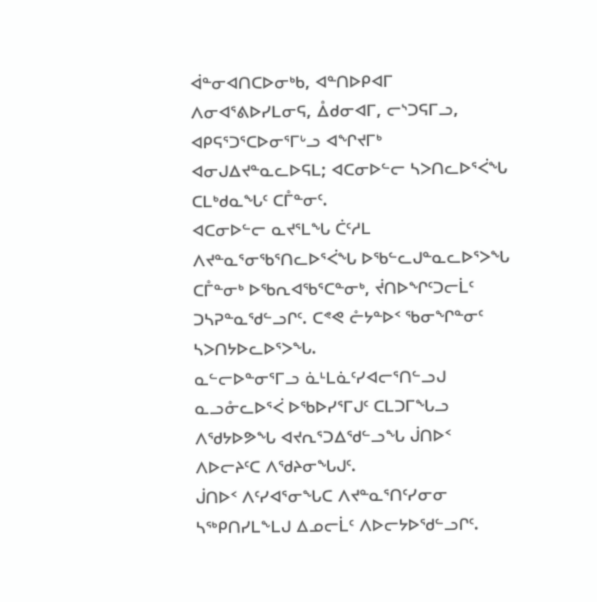ᐋᓐᓂᐊᑎᑕᐅᓂᒃᑲ, ᐊᓐᑎᐅᑭᐊᒥ ᐱᓂᐊᕐᕕᐅᓯᒪᓂᕋ, ᐂᑯᓂᐊᒥ, ᓕᔅᑐᕋᒥᓗ, ᐊᑭᕋᕐᑐᕐᑕᐅᓂᕐᒥᒡᓗ ᐊᖏᔪᒥᒃ ᐊᓂᒍᐃᔪᓐᓇᓚᐅᕋᒪ; ᐊᑕᓂᐅᓪᓕ ᓴᐳᑎᓚᐅᕐᐹᖓ ᑕᒪᒃᑯᓇᖓᑦ ᑕᒤᓐᓂᑦ.
ᐊᑕᓂᐅᓪᓕ ᓇᔪᕐᒪᖓ ᑖᑦᓱᒪ ᐱᔪᓐᓇᕐᓂᖃᕐᑎᓚᐅᕐᐹᖓ ᐅᖃᓪᓚᒍᓐᓇᓚᐅᕐᐳᖓ ᑕᒤᓐᓂᒃ ᐅᖃᕆᐊᖃᕐᑕᓐᓂᒃ, ᔫᑎᐅᖏᑦᑐᓕᒫᑦ ᑐᓴᕈᓐᓇᖁᓪᓗᒋᑦ. ᑕᕝᕙ ᓔᔭᓐᐅᑉ ᖃᓂᖏᓐᓂᑦ ᓴᐳᑎᔭᐅᓚᐅᕐᐳᖓ.
ᓇᓪᓕᐅᓐᓂᕐᒥᓗ ᓈᒻᒪᓈᑦᓯᐊᓕᕐᑎᓪᓗᒍ ᓇᓗᓁᓚᐅᕐᐹ ᐅᖃᐅᓯᕐᒥᒍᑦ ᑕᒪᑐᒥᖓᓗ ᐱᖁᔭᐅᕗᖓ ᐊᔪᕆᕐᑐᐃᖁᓪᓗᖓ ᒎᑎᐅᑉ ᐱᐅᓕᔨᑦᑕ ᐱᖁᔨᓂᖓᒍᑦ.
ᒎᑎᐅᑉ ᐱᑦᓯᐊᕐᓂᖓᑕ ᐱᔪᓐᓇᕐᑎᑦᓯᓂᓂ ᓴᖅᑭᑎᓯᒪᖕᒪᒍ ᐃᓄᓕᒫᑦ ᐱᐅᓕᔭᐅᖁᓪᓗᒋᑦ.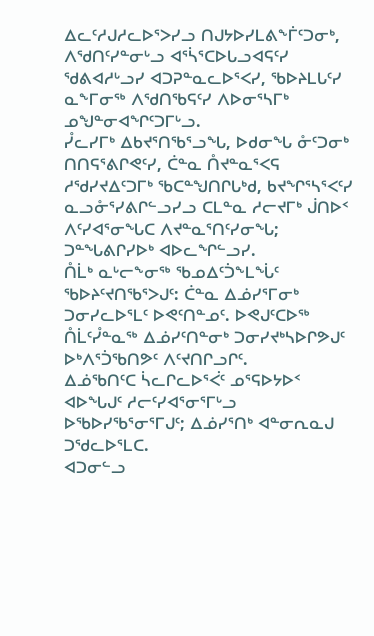ᐃᓚᑦᓱᒍᓱᓚᐅᕐᐳᓯᓗ ᑎᒍᔭᐅᓯᒪᕕᖕᒦᑦᑐᓂᒃ, ᐱᖁᑎᑦᓯᓐᓂᒡᓗ ᐊᕐᓵᕐᑕᐅᒐᓗᐊᕋᑦᓯ ᖁᕕᐊᓱᒡᓗᓯ ᐊᑐᕈᓐᓇᓚᐅᕐᐸᓯ, ᖃᐅᔨᒪᒐᑦᓯ ᓇᖕᒥᓂᖅ ᐱᖁᑎᖃᕋᑦᓯ ᐱᐅᓂᕐᓴᒥᒃ ᓄᖑᓐᓂᐊᖏᑦᑐᒥᒡᓗ.
ᓮᓚᓯᒥᒃ ᐃᑲᔪᕐᑎᖃᕐᓗᖓ, ᐅᑯᓂᖓ ᓁᑦᑐᓂᒃ ᑎᑎᕋᕐᕕᒋᕙᑦᓯ, ᑖᓐᓇ ᑍᔪᓐᓇᕐᐸᕋ ᓱᖁᓯᔪᐃᑦᑐᒥᒃ ᖃᑕᓐᖑᑎᒋᒐᒃᑯ, ᑲᔪᖏᕐᓴᕐᐸᑦᓯ ᓇᓗᓁᕐᓯᕕᒋᓪᓗᓯᓗ ᑕᒪᓐᓇ ᓱᓕᔪᒥᒃ ᒎᑎᐅᑉ ᐱᑦᓯᐊᕐᓂᖓᑕ ᐱᔪᓐᓇᕐᑎᑦᓯᓂᖓ; ᑐᓐᖓᕕᒋᓯᐅᒃ ᐊᐅᓚᖏᓪᓗᓯ.
ᑍᒫᒃ ᓇᒡᓕᖕᓂᖅ ᖃᓄᐃᑦᑑᖕᒪᖔᑦ ᖃᐅᔨᑦᔪᑎᖃᕐᐳᒍᑦ: ᑖᓐᓇ ᐃᓅᓯᕐᒥᓂᒃ ᑐᓂᓯᓚᐅᕐᒪᑦ ᐅᕙᑦᑎᓐᓄᑦ. ᐅᕙᒍᑦᑕᐅᖅ ᑍᒫᑦᓮᓐᓇᖅ ᐃᓅᓯᑦᑎᓐᓂᒃ ᑐᓂᓯᔪᒃᓴᐅᒋᕗᒍᑦ ᐅᒃᐱᕐᑑᖃᑎᕗᑦ ᐱᑦᔪᑎᒋᓗᒋᑦ.
ᐃᓅᖃᑎᑦᑕ ᓵᓚᒋᓚᐅᕐᐹᑦ ᓄᕐᕋᐅᔭᐅᑉ ᐊᐅᖓᒍᑦ ᓱᓕᑦᓯᐊᕐᓂᕐᒥᒡᓗ ᐅᖃᐅᓯᖃᕐᓂᕐᒥᒍᑦ; ᐃᓅᓯᕐᑎᒃ ᐊᓐᓂᕆᓇᒍ ᑐᖁᓚᐅᕐᒪᑕ.
ᐊᑐᓂᓪᓗ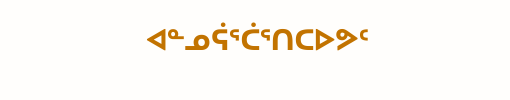ᐊᓐᓄᕌᕐᑖᕐᑎᑕᐅᕗᑦ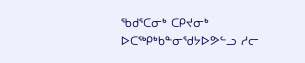ᖃᑯᕐᑕᓂᒃ ᑕᑭᔪᓂᒃ ᐅᑕᖅᑭᒃᑲᓐᓂᖁᔭᐅᕗᓪᓗ ᓱᓕ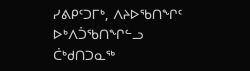ᓯᕕᑭᑦᑐᒥᒃ, ᐱᔨᐅᖃᑎᖏᑦ ᐅᒃᐱᑑᖃᑎᖏᓪᓗ ᑖᒃᑯᑎᑐᓇᖅ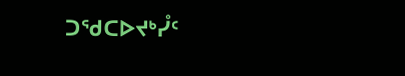ᑐᖁᑕᐅᔪᒃᓮᑦ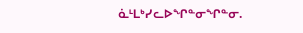ᓈᒻᒪᒃᓯᓚᐅᖏᓐᓂᖏᓐᓂ.